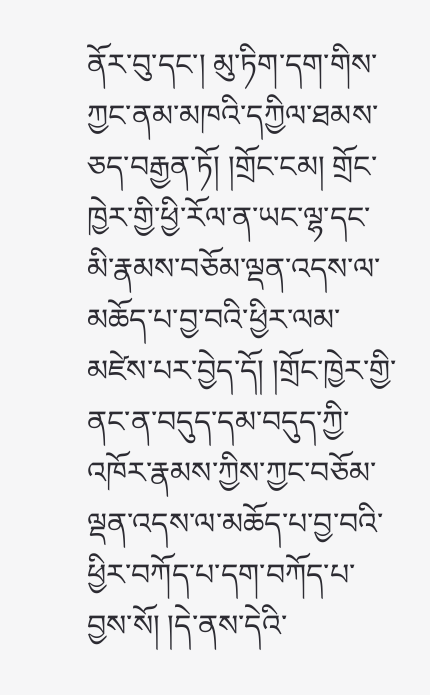ནོར་བུ་དང་། མུ་ཏིག་དག་གིས་ཀྱང་ནམ་མཁའི་དཀྱིལ་ཐམས་ཅད་བརྒྱན་ཏོ། །གྲོང་ངམ། གྲོང་ཁྱེར་གྱི་ཕྱི་རོལ་ན་ཡང་ལྷ་དང་མི་རྣམས་བཅོམ་ལྡན་འདས་ལ་མཆོད་པ་བྱ་བའི་ཕྱིར་ལམ་མཛེས་པར་བྱེད་དོ། །གྲོང་ཁྱེར་གྱི་ནང་ན་བདུད་དམ་བདུད་ཀྱི་འཁོར་རྣམས་ཀྱིས་ཀྱང་བཅོམ་ལྡན་འདས་ལ་མཆོད་པ་བྱ་བའི་ཕྱིར་བཀོད་པ་དག་བཀོད་པ་བྱས་སོ། །དེ་ནས་དེའི་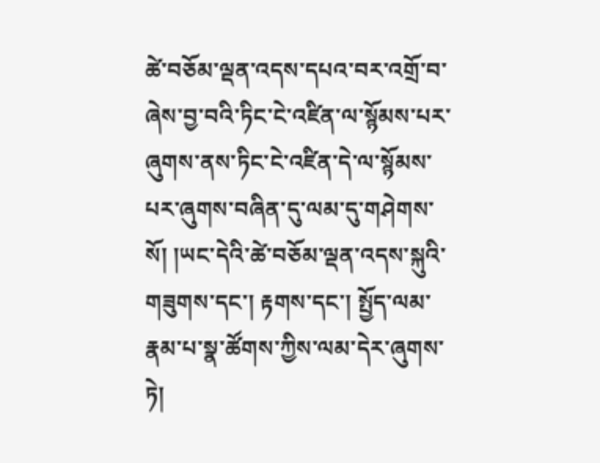ཚེ་བཅོམ་ལྡན་འདས་དཔའ་བར་འགྲོ་བ་ཞེས་བྱ་བའི་ཏིང་ངེ་འཛིན་ལ་སྙོམས་པར་ཞུགས་ནས་ཏིང་ངེ་འཛིན་དེ་ལ་སྙོམས་པར་ཞུགས་བཞིན་དུ་ལམ་དུ་གཤེགས་སོ། །ཡང་དེའི་ཚེ་བཅོམ་ལྡན་འདས་སྐུའི་གཟུགས་དང་། རྟགས་དང་། སྤྱོད་ལམ་རྣམ་པ་སྣ་ཚོགས་ཀྱིས་ལམ་དེར་ཞུགས་ཏེ།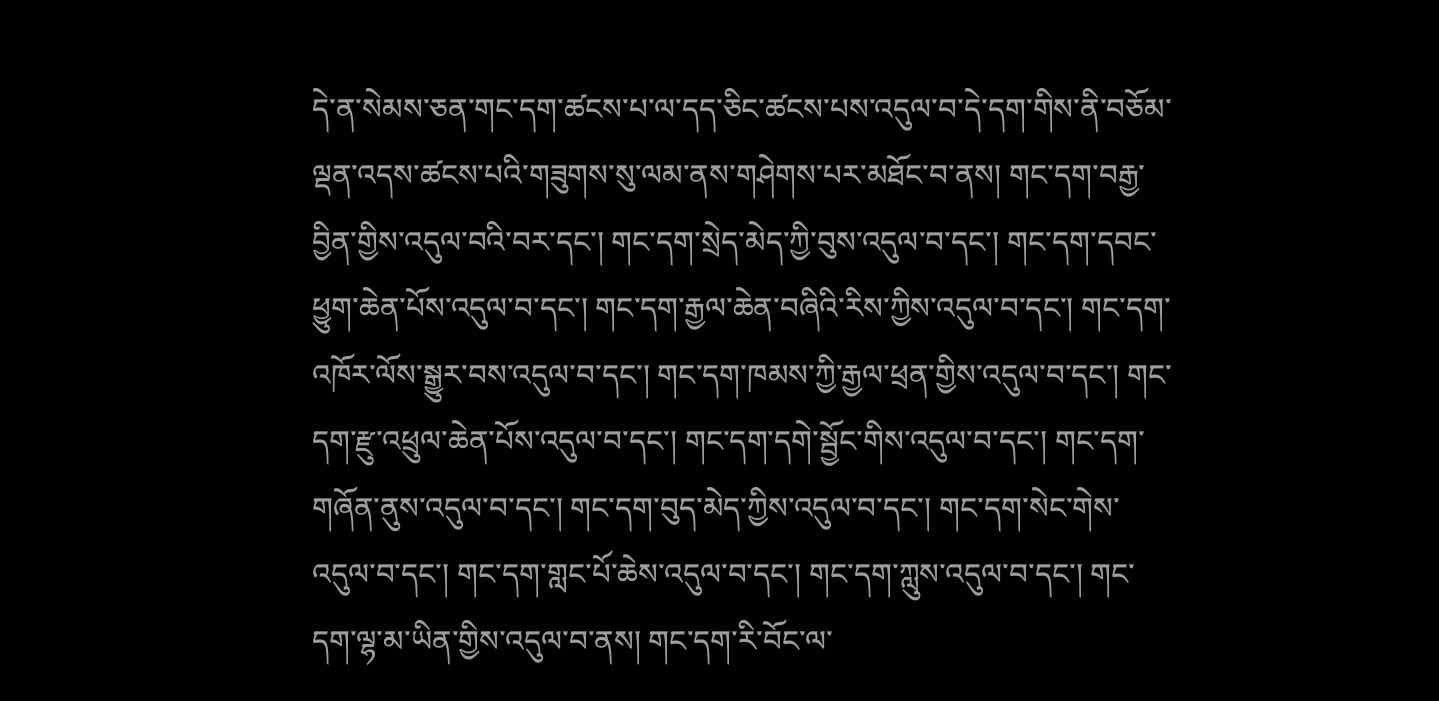དེ་ན་སེམས་ཅན་གང་དག་ཚངས་པ་ལ་དད་ཅིང་ཚངས་པས་འདུལ་བ་དེ་དག་གིས་ནི་བཅོམ་ལྡན་འདས་ཚངས་པའི་གཟུགས་སུ་ལམ་ནས་གཤེགས་པར་མཐོང་བ་ནས། གང་དག་བརྒྱ་བྱིན་གྱིས་འདུལ་བའི་བར་དང་། གང་དག་སྲེད་མེད་ཀྱི་བུས་འདུལ་བ་དང་། གང་དག་དབང་ཕྱུག་ཆེན་པོས་འདུལ་བ་དང་། གང་དག་རྒྱལ་ཆེན་བཞིའི་རིས་ཀྱིས་འདུལ་བ་དང་། གང་དག་འཁོར་ལོས་སྒྱུར་བས་འདུལ་བ་དང་། གང་དག་ཁམས་ཀྱི་རྒྱལ་ཕྲན་གྱིས་འདུལ་བ་དང་། གང་དག་རྫུ་འཕྲུལ་ཆེན་པོས་འདུལ་བ་དང་། གང་དག་དགེ་སྦྱོང་གིས་འདུལ་བ་དང་། གང་དག་གཞོན་ནུས་འདུལ་བ་དང་། གང་དག་བུད་མེད་ཀྱིས་འདུལ་བ་དང་། གང་དག་སེང་གེས་འདུལ་བ་དང་། གང་དག་གླང་པོ་ཆེས་འདུལ་བ་དང་། གང་དག་ཀླུས་འདུལ་བ་དང་། གང་དག་ལྷ་མ་ཡིན་གྱིས་འདུལ་བ་ནས། གང་དག་རི་བོང་ལ་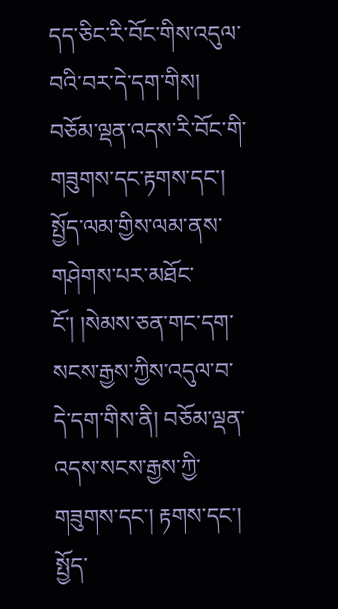དད་ཅིང་རི་བོང་གིས་འདུལ་བའི་བར་དེ་དག་གིས། བཅོམ་ལྡན་འདས་རི་བོང་གི་གཟུགས་དང་རྟགས་དང་། སྤྱོད་ལམ་གྱིས་ལམ་ནས་གཤེགས་པར་མཐོང་ངོ་། །སེམས་ཅན་གང་དག་སངས་རྒྱས་ཀྱིས་འདུལ་བ་དེ་དག་གིས་ནི། བཅོམ་ལྡན་འདས་སངས་རྒྱས་ཀྱི་གཟུགས་དང་། རྟགས་དང་། སྤྱོད་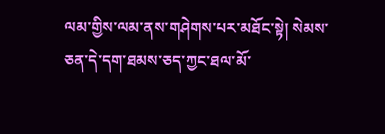ལམ་གྱིས་ལམ་ནས་གཤེགས་པར་མཐོང་སྟེ། སེམས་ཅན་དེ་དག་ཐམས་ཅད་ཀྱང་ཐལ་མོ་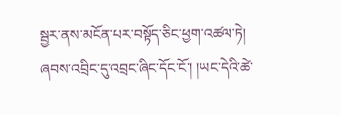སྦྱར་ནས་མངོན་པར་བསྟོད་ཅིང་ཕྱག་འཚལ་ཏེ། ཞབས་འབྲིང་དུ་འབྲང་ཞིང་དོང་ངོ་། །ཡང་དེའི་ཚེ་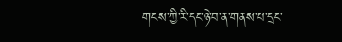གངས་ཀྱི་རི་དང་ཉེ་བ་ན་གནས་པ་དྲང་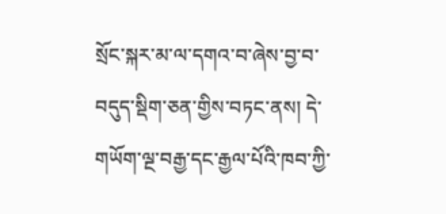སྲོང་སྐར་མ་ལ་དགའ་བ་ཞེས་བྱ་བ་བདུད་སྡིག་ཅན་གྱིས་བཏང་ནས། དེ་གཡོག་ལྔ་བརྒྱ་དང་རྒྱལ་པོའི་ཁབ་ཀྱི་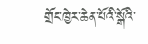གྲོང་ཁྱེར་ཆེན་པོའི་སྒོའི་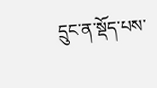དྲུང་ན་སྡོད་པས་